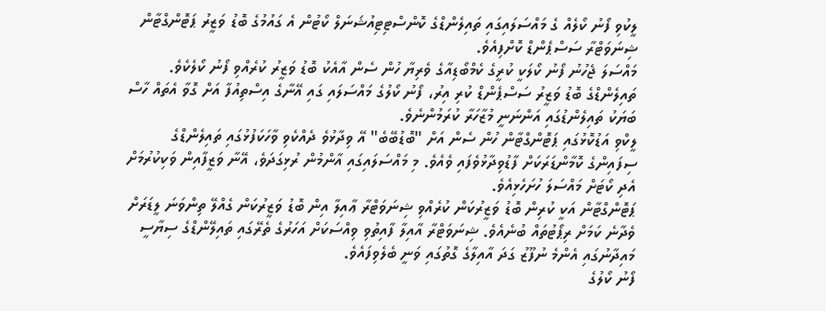ލީކުވި ފޯނު ކޯލެއް ގެ މައްސަލައިގައި ތައިލެންޑްގެ ކޮންސްޓިޓިއުޝަނަލް ކޯޓުން އެ ގައުމުގެ ބޮޑު ވަޒީރު ޕަޓޮންގްޓާން ޝިނަވަޓްރާ ސަސްޕެންޑް ކޮށްފިއެވެ.
މައްސަލަ ޖެހުނު ފޯނު ކޯލަކީ ކުރީގެ ކެމްބޯޑިއާގެ ވެރިޔާ ހުން ސެން އާއެކު ބޮޑު ވަޒީރު ކުރެއްވި ފޯނު ކޯލެކެވެ.
ތައިލެންޑްގެ ބޮޑު ވަޒީރު ސަސްޕެންޑް ކުރި އިރު، ފޯނު ކޯލުގެ މައްސަލައި ގައި އޭނާގެ އިސްތިއުފާ އަށް ގޮވާ އެތައް ހާސް ބަޔަކު ތައިލެންޑުގައި އަންނަނީ މުޒާހަރާ ކުރަމުންނެވެ.
ލީކްވި އަޑުކޮޅުގައި ޕަޓޮންގްޓާން ހުން ސެން އަށް "ބޮޑުބޭބެ" އޭ ވިދާޅުވެ ދެއްކެވި ވާހަކަފުޅުގައި ތައިލެންޑްގެ ސިފައިންގެ ކޮމާންޑަރަކަށް ފާޑުވިދާޅުވެފައި ވެއެވެ. މި މައްސަލައިގައި އާންމުން ރުޅިގަދަވެ، އޭނާ ވަޒީފާއިން ވަކިކުރުމަށް އެދި ކޯޓަށް މައްސަލަ ހުށަހެޅިއެވެ.
ޕަޓޮންގްޓާން އަކީ ކުރިން ބޮޑު ވަޒީރުކަން ކުރެއްވި ޝިނަވަޓްރާ ޢާއިލާ އިން ބޮޑު ވަޒީރުކަން ގެއްލޭ ތިންވަނަ ލީޑަރަށް ވެދާނެ ކަމަށް ރިޕޯޓުތައް ބުނެއެވެ. ޝިނަވަޓްރާ އާއިލާ ފާއިތުވި ވިއްސަކަށް އަހަރުގެ ތެރޭގައި ތައިލޭންޑްގެ ސިޔާސީ މައިދާނުގައި އެންމެ ނުފޫޒު ގަދަ އާއިލާގެ ގޮތުގައި ވަނީ ބެލެވިފައެވެ.
ފޯނު ކޯލުގެ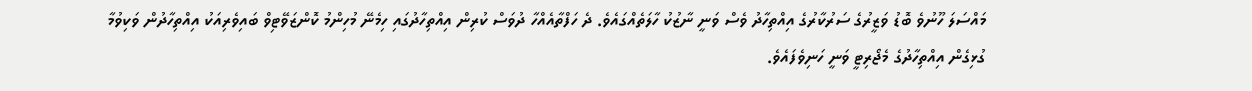މައްސަލަ ހޫނުވެ ބޮޑު ވަޒީރުގެ ސަރުކާރުގެ އިއްތިހާދު ވެސް ވަނީ ނާޒުކު ހާލަތެއްގައެވެ. ދެ ހަފްތާއެއްހާ ދުވަސް ކުރިން އިއްތިހާދުގައި ހިމެނޭ މުހިންމު ކޮންޒަވޭޓިވް ބައިވެރިއަކު އިއްތިހާދުން ވަކިވުމާ ގުޅިގެން އިއްތިހާދުގެ މެޖޯރިޓީ ވަނީ ހަނިވެފައެވެ.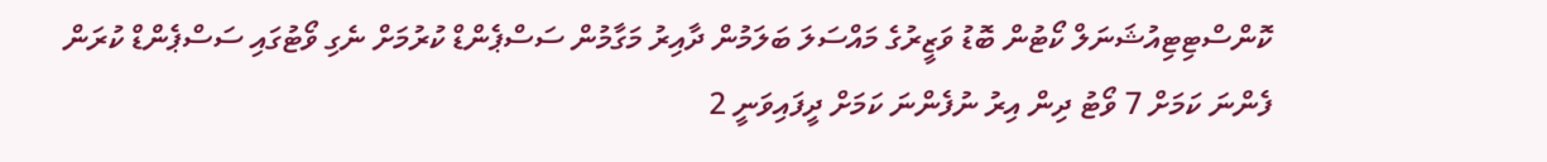ކޮންސްޓިޓިއުޝަނަލް ކޯޓުން ބޮޑު ވަޒީރުގެ މައްސަލަ ބަލަމުން ދާއިރު މަގާމުން ސަސްޕެންޑް ކުރުމަށް ނެގި ވޯޓުގައި ސަސްޕެންޑް ކުރަން ފެންނަ ކަމަށް 7 ވޯޓު ދިން އިރު ނުފެންނަ ކަމަށް ދީފައިވަނީ 2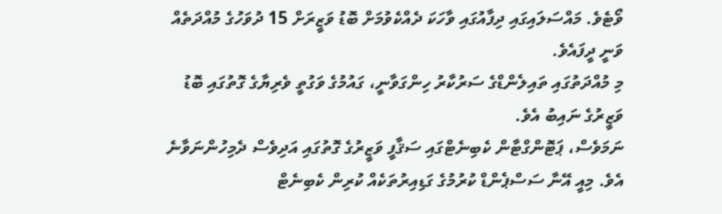ވޯޓެވެ. މައްސަލައިގައި ދިފާއުގައި ވާހަކަ ދެއްކެވުމަށް ބޮޑު ވަޒީރަށް 15 ދުވަހުގެ މުއްދަތެއް ވަނީ ދީފައެވެ.
މި މުއްދަތުގައި ތައިލެންޑްގެ ސަރުކާރު ހިންގަވާނީ، ގައުމުގެ ވަގުތީ ވެރިޔާގެ ގޮތުގައި ބޮޑު ވަޒީރުގެ ނައިބު އެވެ.
ނަމަވެސް، ޕަޓޮންގްޓާން ކެބިނެޓްގައި ސަޤާފީ ވަޒީރުގެ ގޮތުގައި އަދިވެސް ދެމިހުންނަވާނެ އެވެ. މިއީ އޭނާ ސަސްޕެންޑް ކުރުމުގެ ގަޑިއިރުތަކެއް ކުރިން ކެބިނެޓް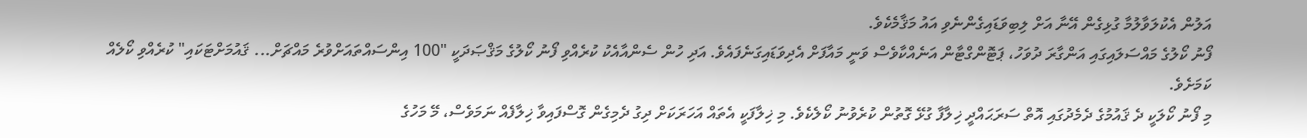އަލުން އެކުލަވާލުމާ ގުޅިގެން އޭނާ އަށް ލިބިވަޑައިގެންނެވި އައު މަޤާމެކެވެ.
ފޯނު ކޯލުގެ މައްސަލައިގައި އަންގާރަ ދުވަހު، ޕަޓޮންގްޓާން އަނެއްކާވެސް ވަނީ މައާފަށް އެދިވަޑައިގަނެފައެވެ. އަދި ހުން ސެންއާއެކު ކުރެއްވި ފޯނު ކޯލުގެ މަޤްޞަދަކީ "100 އިންސައްތައަށްވުރެ މައްޗަށް... ޤައުމަށްޓަކައި" ކުރެއްވި ކޯލެއް ކަމަށެވެ.
މި ފޯނު ކޯލަކީ ދެ ޤައުމުގެ ދެމެދުގައި އޮތް ސަރަޙައްދީ ޚިލާފާ ގުޅޭ ގޮތުން ކުރެވުނު ކޯލެކެވެ. މި ޚިލާފަކީ އެތައް އަހަރަކަށް ދިގު ދެމިގެން ގޮސްފައިވާ ޚިލާފެއް ނަމަވެސް، މޭ މަހުގެ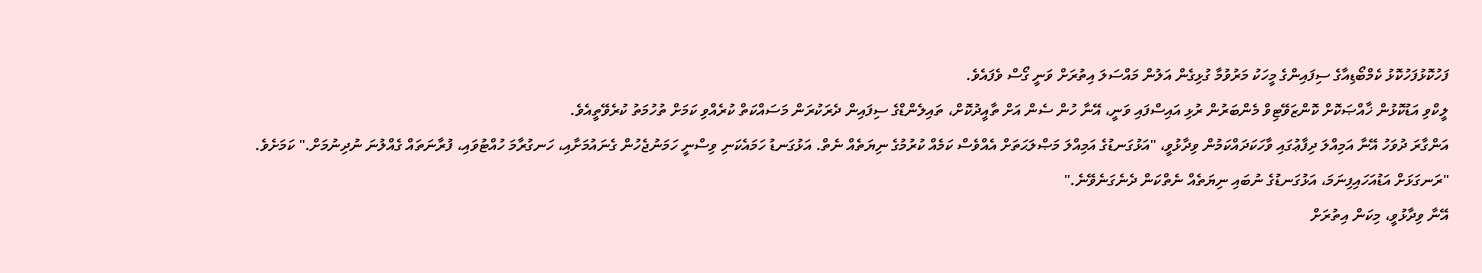ފަހުކޮޅުފަހުކޮޅު ކެމްބޯޑިއާގެ ސިފައިންގެ މީހަކު މަރުވުމާ ގުޅިގެން އަލުން މައްސަލަ އިތުރަށް ވަނީ ގޯސް ވެފައެވެ.
ލީކްވި އަޑުކޮޅުން ޚާއްޞަކޮށް ކޮންޒަވޭޓިވް މެންބަރުން ރުޅި އައިސްފައި ވަނީ، އޭނާ ހުން ސެން އަށް ތާއީދުކޮށް، ތައިލެންޑްގެ ސިފައިން ދެރަކުރަން މަސައްކަތް ކުރެއްވި ކަމަށް ތުހުމަތު ކުރެވޭތީއެވެ.
އަންގާރަ ދުވަހު އޭނާ އަމިއްލަ ދިފާޢުގައި ވާހަކަދައްކަމުން ވިދާޅުވީ، "އަޅުގަނޑުގެ އަމިއްލަ މަޞްލަޙަތަށް އެއްވެސް ކަމެއް ކުރުމުގެ ނިޔަތެއް ނެތް. އަޅުގަނޑު ހަމައެކަނި ވިސްނީ ހަމަނުޖެހުން ގެނައުމަށާއި، ހަނގުރާމަ ހުއްޓުވައި، ފުރާނަތައް ގެއްލުނަ ނުދިނުމަށް." ކަމަށެވެ.
"ރަނގަޅަށް އަޑުއަހައިފިނަމަ، އަޅުގަނޑުގެ ނުބައި ނިޔަތެއް ނެތްކަން ދެނެގަނެވޭނެ."
އޭނާ ވިދާޅުވީ، މިކަން އިތުރަށް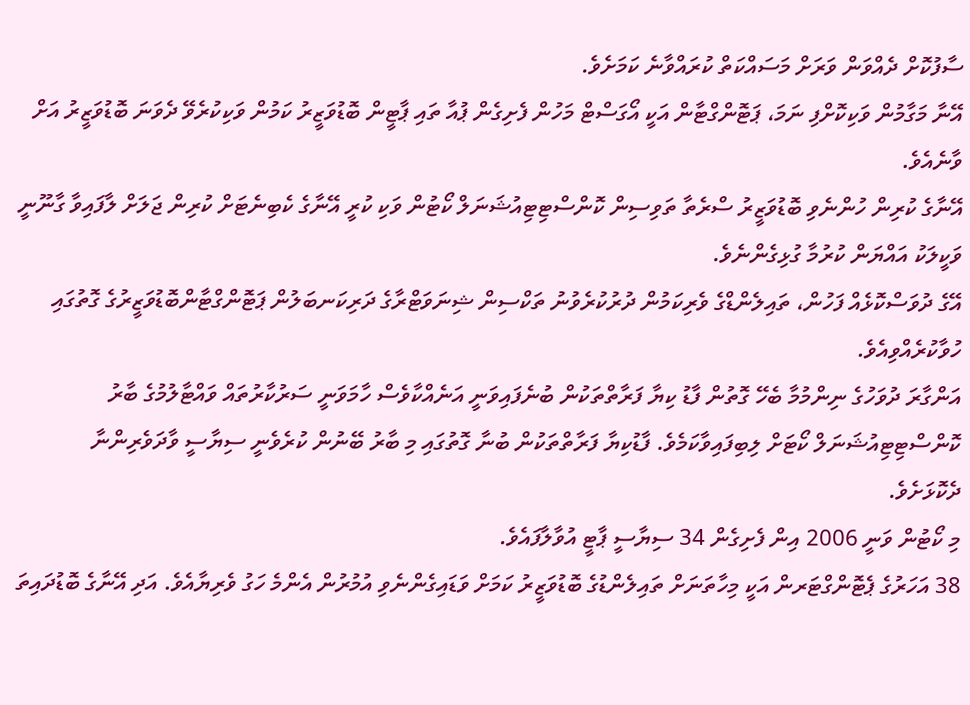ސާފުކޮށް ދެއްވަން ވަރަށް މަސައްކަތް ކުރައްވާނެ ކަމަށެވެ.
އޭނާ މަގާމުން ވަކިކޮށްފި ނަމަ، ޕަޓޮންގްޓާން އަކީ އޯގަސްޓް މަހުން ފެށިގެން ޕުއާ ތައި ޕާޓީން ބޮޑުވަޒީރު ކަމުން ވަކިކުރެވޭ ދެވަނަ ބޮޑުވަޒީރު އަށް ވާނެއެވެ.
އޭނާގެ ކުރިން ހުންނެވި ބޮޑުވަޒީރު ސްރެތާ ތަވިސިން ކޮންސްޓިޓިއުޝަނަލް ކޯޓުން ވަކި ކުރީ އޭނާގެ ކެބިނެޓަށް ކުރިން ޖަލަށް ލާފައިވާ ގާނޫނީ ވަކީލަކު އައްޔަން ކުރުމާ ގުޅިގެންނެވެ.
އޭގެ ދުވަސްކޮޅެއް ފަހުން، ތައިލެންޑްގެ ވެރިކަމުން ދުރުކުރެވުނު ތަކްސިން ޝިނަވަޓްރާގެ ދަރިކަނބަލުން ޕަޓޮންގްޓާންބޮޑުވަޒީރުގެ ގޮތުގައި ހުވާކުރެއްވިއެވެ.
އަންގާރަ ދުވަހުގެ ނިންމުމާ ބެހޭ ގޮތުން ފާޑު ކިޔާ ފަރާތްތަކުން ބުނެފައިވަނީ އަނެއްކާވެސް ހާމަވަނީ ސަރުކާރުތައް ވައްޓާލުމުގެ ބާރު ކޮންސްޓިޓިއުޝަނަލް ކޯޓަށް ލިބިފައިވާކަމެވެ. ފާޑުކިޔާ ފަރާތްތަކުން ބުނާ ގޮތުގައި މި ބާރު ބޭނުން ކުރެވެނީ ސިޔާސީ ވާދަވެރިންނާ ދެކޮޅަށެވެ.
މި ކޯޓުން ވަނީ 2006 އިން ފެށިގެން 34 ސިޔާސީ ޕާޓީ އުވާލާފައެވެ.
38 އަހަރުގެ ޕެޓޮންގްޓަރން އަކީ މިހާތަނަށް ތައިލެންޑުގެ ބޮޑުވަޒީރު ކަމަށް ވަޑައިގެންނެވި އުމުރުން އެންމެ ހަގު ވެރިޔާއެވެ. އަދި އޭނާގެ ބޮޑުދައިތަ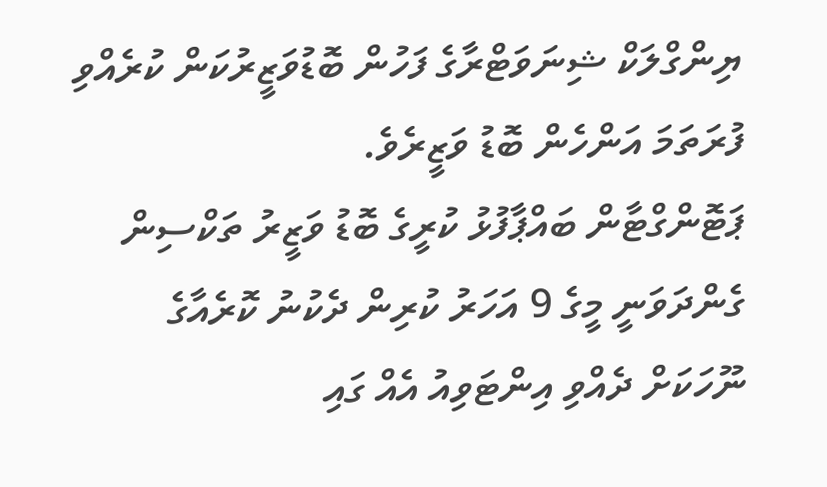ޔިންގްލަކް ޝިނަވަޓްރާގެ ފަހުން ބޮޑުވަޒީރުކަން ކުރެއްވި ފުރަތަމަ އަންހެން ބޮޑު ވަޒީރެވެ.
ޕަޓޮންގްޓާން ބައްޕާފުޅު ކުރީގެ ބޮޑު ވަޒީރު ތަކްސިން ގެންދަވަނީ މީގެ 9 އަހަރު ކުރިން ދެކުނު ކޮރެއާގެ ނޫހަކަށް ދެއްވި އިންޓަވިއު އެއް ގައި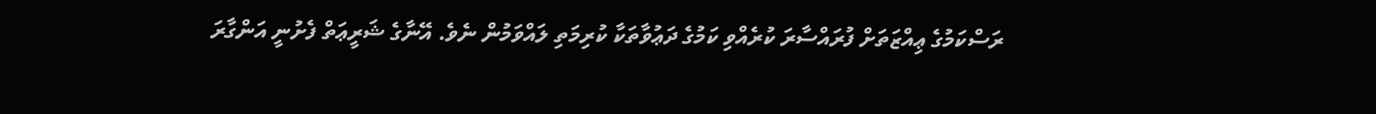ރަސްކަމުގެ ޢިއްޒަތަށް ފުރައްސާރަ ކުރެއްވި ކަމުގެ ދަޢުވާތަކާ ކުރިމަތި ލައްވަމުން ނެވެ. އޭނާގެ ޝަރީޢަތް ފެށުނީ އަންގާރަ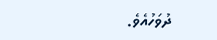ދުވަހުއެވެ.